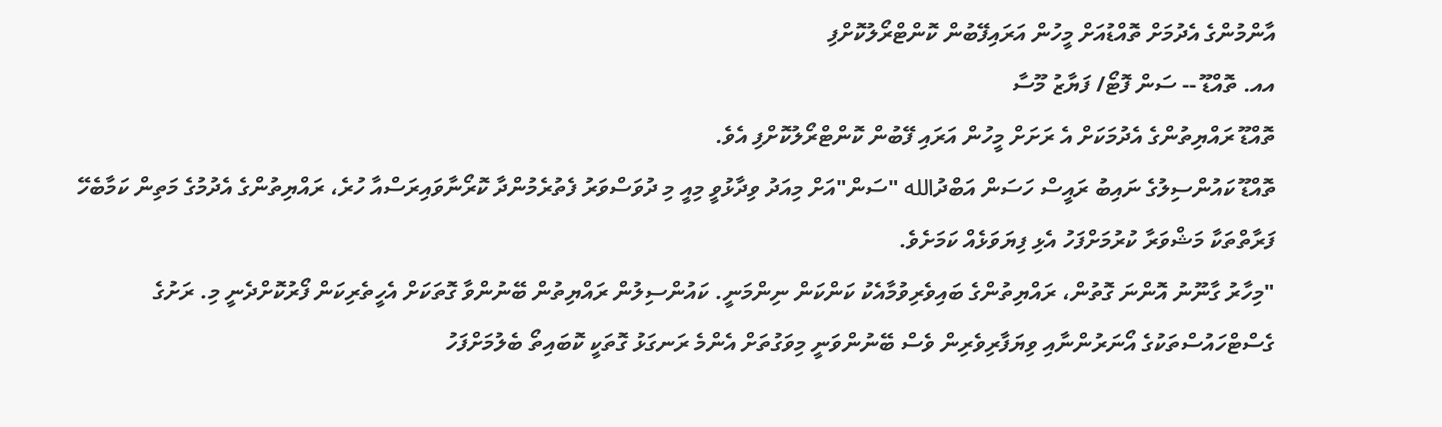އާންމުންގެ އެދުމަށް ތޮއްޑުއަށް މީހުން އަރައިފޭބުން ކޮންޓްރޯލުކޮށްފި
އއ. ތޮއްޑޫ -- ސަން ފޮޓޯ/ ފަޔާޒު މޫސާ
ތޮއްޑޫ ރައްޔިތުންގެ އެދުމަކަށް އެ ރަށަށް މީހުން އަރައި ފޭބުން ކޮންޓްރޯލުކޮށްފި އެވެ.
ތޮއްޑޫ ކައުންސިލުގެ ނައިބު ރައީސް ހަސަން އަބްދުالله "ސަން"އަށް މިއަދު ވިދާޅުވީ މިއީ މި ދުވަސްވަރު ފެތުރެމުންދާ ކޮރޯނާވައިރަސްއާ ހުރެ، ރައްޔިތުންގެ އެދުމުގެ މަތިން ކަމާބެހޭ ފަރާތްތަކާ މަޝްވަރާ ކުރުމަށްފަހު އެޅި ފިޔަވަޅެއް ކަމަށެވެ.
"މިހާރު ގާނޫނު އޮންނަ ގޮތުން، ރައްޔިތުންގެ ބައިވެރިވުމާއެކު ކަންކަން ނިންމަނީ. ކައުންސިލުން ރައްޔިތުން ބޭނުންވާ ގޮތަކަށް އެހީތެރިކަން ފޯރުކޮށްދެނީ މި. ރަށުގެ ގެސްޓްހައުސްތަކުގެ އޯނަރުންނާއި ވިޔަފާރިވެރިން ވެސް ބޭނުންވަނީ މިވަގުތަށް އެންމެ ރަނގަޅު ގޮތަކީ ކޮބައިތޯ ބެލުމަށްފަހު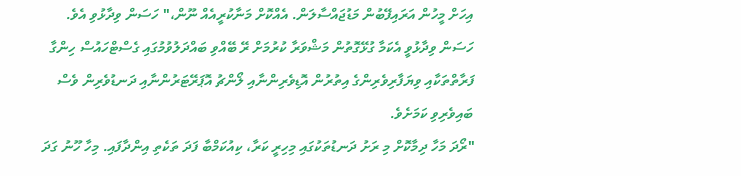އިހަށް މީހުން އަރައިފޭބުން މަޑުޖައްސާލަން. އެއްކޮށް މަނާކުރީއެއް ނޫން،" ހަސަން ވިދާޅުވި އެވެ.
ހަސަން ވިދާޅުވީ އެކަމާ ގުޅޭގޮތުން މަޝްވަރާ ކުރުމަށް ރޭ ބޭއްވި ބައްދަލުވުމުގައި ގެސްޓްހައުސް ހިންގާ ފަރާތްތަކާއި ވިޔަފާރިވެރިންގެ އިތުރުން އޮޑިވެރިންނާއި ލޯންޗު އޮޕަރޭޓަރުންނާއި ދަނޑުވެރިން ވެސް ބައިވެރިވި ކަމަށެވެ.
"ރޯދަ މަހާ ދިމާކޮށް މި ރަށު ދަނޑުތަކުގައި މިހިރީ ކަރާ، ކިއުކަމްބާ ފަދަ ތަކެތި އިންދާފައި. މިހާ ހޫނު ގަދަ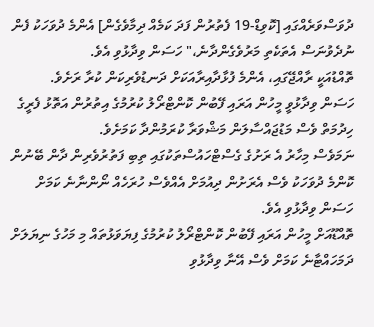ދުވަސްވަރެއްގައި [ކޮވިޑް-19 ފެތުރުން ފަދަ ކަމެއް ދިމާވެގެން] އެންމެ ދުވަހަކު ފެން ނުދެވުނަސް އެތަކެތި މަރުވެގެންދާނެ،" ހަސަން ވިދާޅުވި އެވެ.
ތޮއްޑުއަކީ ރާއްޖޭގައި، އެންމެ ފުޅާދާއިރާއަކަށް ދަނޑުވެރިކަން ކުރާ ރަށެވެ.
ހަސަން ވިދާޅުވީ މީހުން އަރައި ފޭބުން ކޮންޓްރޯލު ކުރުމުގެ އިތުރުން އަތޮޅު ފެރީގެ ހިދުމަތް ވެސް މަޑުޖައްސާލަން މަޝްވަރާ ކުރަމުންދާ ކަމަށެވެ.
ނަމަވެސް މިހާރު އެ ރަށުގެ ގެސްޓްހައުސްތަކުގައި ތިބި ފަތުރުވެރިން ދާން ބޭނުން ކޮންމެ ދުވަހަކު ވެސް އެރަށުން ދިއުމަށް އެއްވެސް ހުރަހެއް ނޯންނާނެ ކަމަށް ހަސަން ވިދާޅުވި އެވެ.
ތޮއްޑޫއަށް މީހުން އަރައި ފޭބުން ކޮންޓްރޯލު ކުރުމުގެ ފިޔަވަޅުތައް މި މަހުގެ ނިޔަލަށް ދަމަހައްޓާނެ ކަމަށް ވެސް އޭނާ ވިދާޅުވި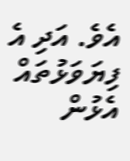އެވެ. އަދި އެ ފިޔަވަޅުތައް އެޅުން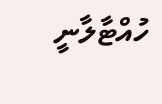ހުއްޓާލާނީ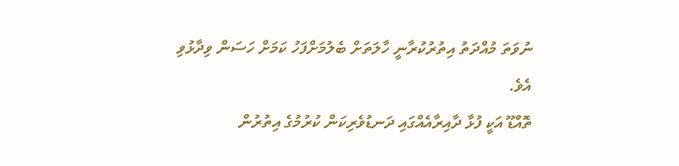ނުވަތަ މުއްދަތު އިތުރުކުރާނީ ހާލަތަށް ބެލުމަށްފަހު ކަމަށް ހަސަން ވިދާޅުވި އެވެ.
ތޮއްޑޫ އަކީ ފުޅާ ދާއިރާއެއްގައި ދަނޑުވެރިކަން ކުރުމުގެ އިތުރުން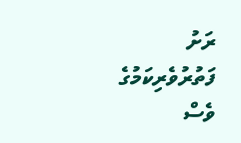ރަށު ފަތުރުވެރިކަމުގެ ވެސް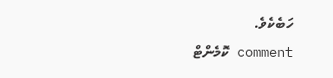ހަބެކެވެ.
comment ކޮމެންޓް